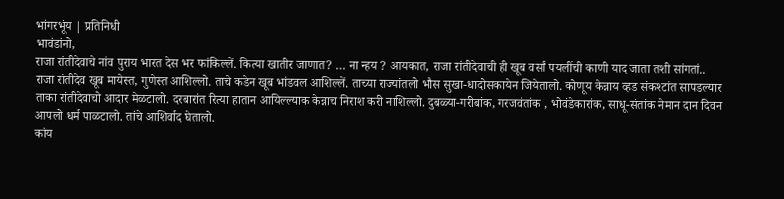भांगरभूंय | प्रतिनिधी
भावंडांनो,
राजा रांतीदेवाचे नांव पुराय भारत देस भर फांकिल्लें. कित्या खातीर जाणात? … ना न्हय ? आयकात, राजा रांतीदेवाची ही खूब वर्सां पयलींची काणी याद जाता तशी सांगतां..
राजा रांतीदेव खूब मायेस्त, गुणेस्त आशिल्लो. ताचे कडेन खूब भांडवल आशिल्लें. ताच्या राज्यांतलो भौस सुखा-धादोसकायेन जियेतालो. कोणूय केन्नाय व्हड संकश्टांत सापडल्यार ताका रांतीदेवाचो आदार मेळटालो. दरबारांत रित्या हातान आयिल्ल्याक केन्नाच निराश करी नाशिल्लो. दुबळ्या-गरीबांक, गरजवंतांक , भोवंडेकारांक, साधू-संतांक नेमान दान दिवन आपलो धर्म पाळटालो. तांचे आशिर्वाद घेतालो.
कांय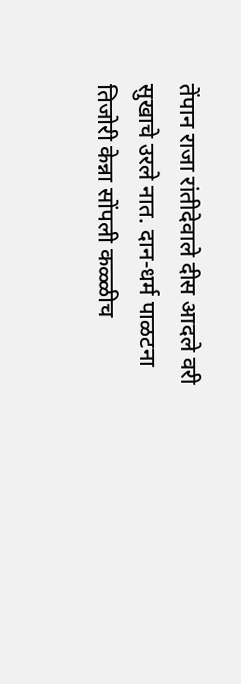तेंपान राजा रांतीदेवाले दीस आदले वरी सुखाचे उरले नात. दान-धर्म पाळटना तिजोरी केन्ना सोंपली कळ्ळीच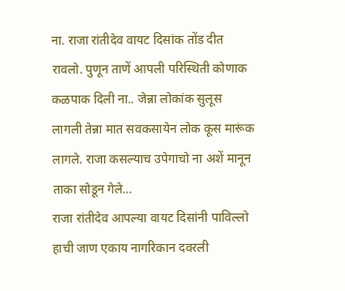ना. राजा रांतीदेव वायट दिसांक तोंड दीत रावलो. पुणून ताणें आपली परिस्थिती कोणाक कळपाक दिली ना.. जेन्ना लोकांक सुलूस लागली तेन्ना मात सवकसायेन लोक कूस मारूंक लागले. राजा कसल्याच उपेगाचो ना अशें मानून ताका सोडून गेले…
राजा रांतीदेव आपल्या वायट दिसांनी पाविल्लो हाची जाण एकाय नागरिकान दवरली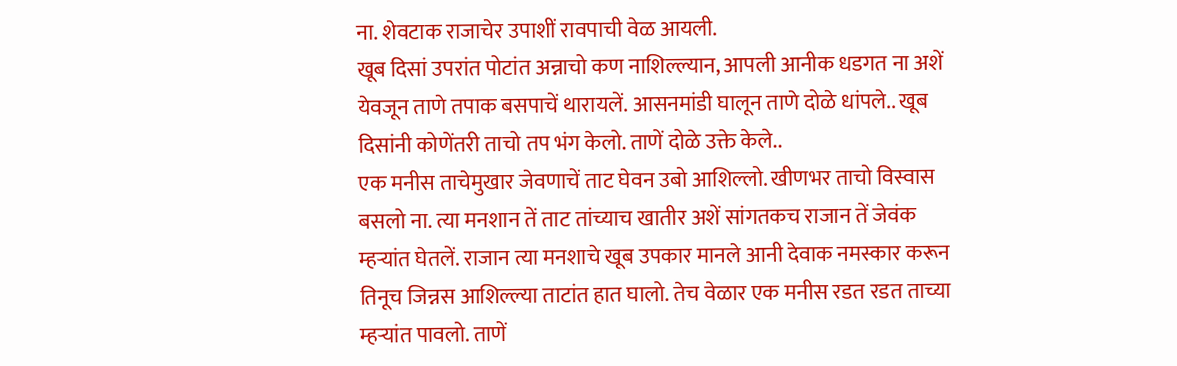ना. शेवटाक राजाचेर उपाशीं रावपाची वेळ आयली.
खूब दिसां उपरांत पोटांत अन्नाचो कण नाशिल्ल्यान, आपली आनीक धडगत ना अशें येवजून ताणे तपाक बसपाचें थारायलें. आसनमांडी घालून ताणे दोळे धांपले.. खूब दिसांनी कोणेंतरी ताचो तप भंग केलो. ताणें दोळे उक्ते केले..
एक मनीस ताचेमुखार जेवणाचें ताट घेवन उबो आशिल्लो. खीणभर ताचो विस्वास बसलो ना. त्या मनशान तें ताट तांच्याच खातीर अशें सांगतकच राजान तें जेवंक म्हऱ्यांत घेतलें. राजान त्या मनशाचे खूब उपकार मानले आनी देवाक नमस्कार करून तिनूच जिन्नस आशिल्ल्या ताटांत हात घालो. तेच वेळार एक मनीस रडत रडत ताच्या म्हऱ्यांत पावलो. ताणें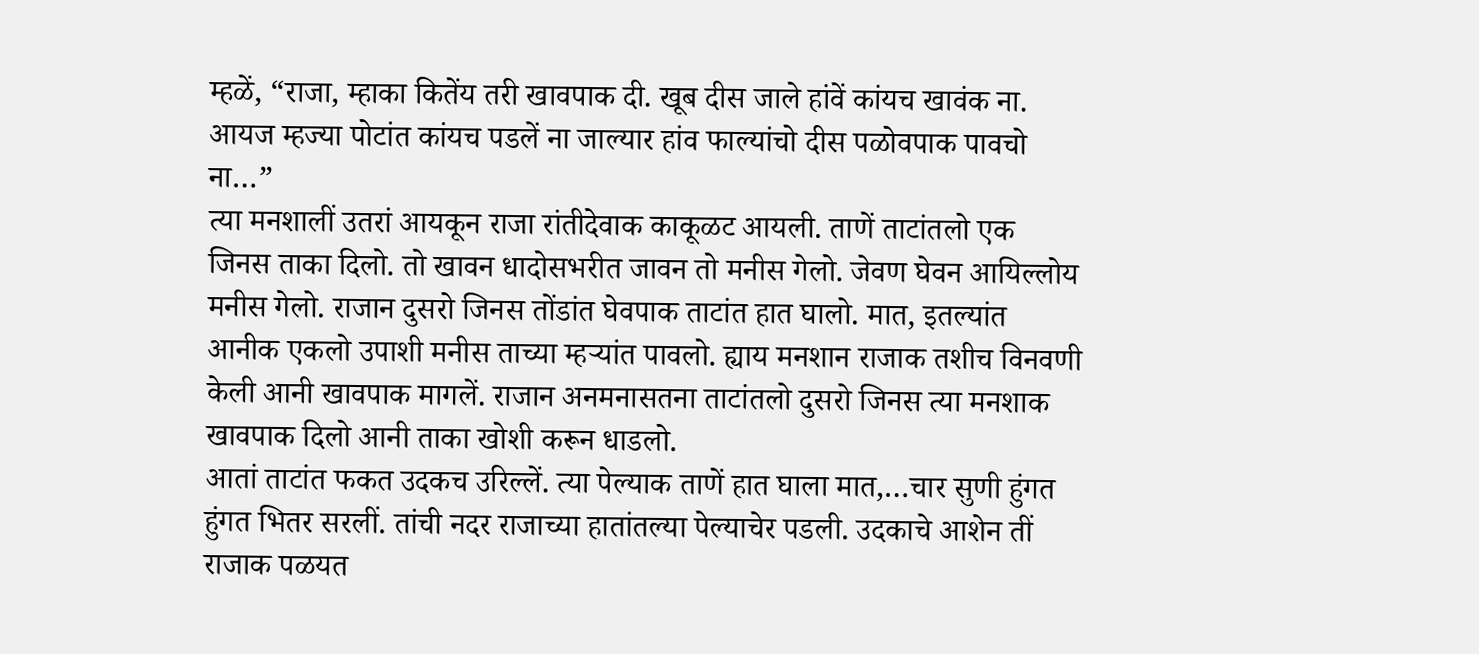म्हळें, “राजा, म्हाका कितेंय तरी खावपाक दी. खूब दीस जाले हांवें कांयच खावंक ना. आयज म्हज्या पोटांत कांयच पडलें ना जाल्यार हांव फाल्यांचो दीस पळोवपाक पावचो ना…”
त्या मनशालीं उतरां आयकून राजा रांतीदेवाक काकूळट आयली. ताणें ताटांतलो एक जिनस ताका दिलो. तो खावन धादोसभरीत जावन तो मनीस गेलो. जेवण घेवन आयिल्लोय मनीस गेलो. राजान दुसरो जिनस तोंडांत घेवपाक ताटांत हात घालो. मात, इतल्यांत आनीक एकलो उपाशी मनीस ताच्या म्हऱ्यांत पावलो. ह्याय मनशान राजाक तशीच विनवणी केली आनी खावपाक मागलें. राजान अनमनासतना ताटांतलो दुसरो जिनस त्या मनशाक खावपाक दिलो आनी ताका खोशी करून धाडलो.
आतां ताटांत फकत उदकच उरिल्लें. त्या पेल्याक ताणें हात घाला मात,…चार सुणी हुंगत हुंगत भितर सरलीं. तांची नदर राजाच्या हातांतल्या पेल्याचेर पडली. उदकाचे आशेन तीं राजाक पळयत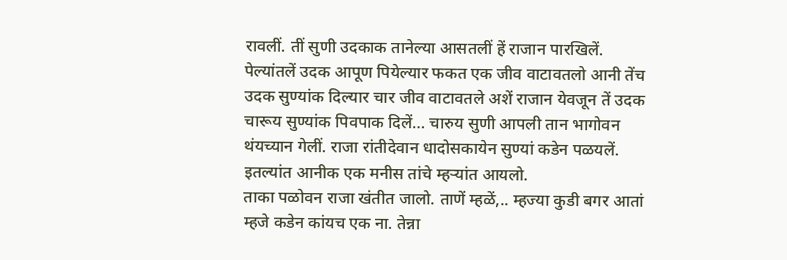रावलीं. तीं सुणी उदकाक तानेल्या आसतलीं हें राजान पारखिलें. पेल्यांतलें उदक आपूण पियेल्यार फकत एक जीव वाटावतलो आनी तेंच उदक सुण्यांक दिल्यार चार जीव वाटावतले अशें राजान येवजून तें उदक चारूय सुण्यांक पिवपाक दिलें… चारुय सुणी आपली तान भागोवन थंयच्यान गेलीं. राजा रांतीदेवान धादोसकायेन सुण्यां कडेन पळयलें. इतल्यांत आनीक एक मनीस तांचे म्हऱ्यांत आयलो.
ताका पळोवन राजा खंतीत जालो. ताणें म्हळें,.. म्हज्या कुडी बगर आतां म्हजे कडेन कांयच एक ना. तेन्ना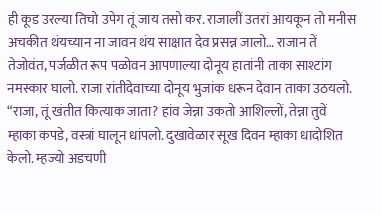ही कूड उरल्या तिचो उपेग तूं जाय तसो कर. राजालीं उतरां आयकून तो मनीस अचकीत थंयच्यान ना जावन थंय साक्षात देव प्रसन्न जालो… राजान तें तेजोवंत, पर्जळीत रूप पळोवन आपणाल्या दोनूय हातांनी ताका साश्टांग नमस्कार घालो. राजा रांतीदेवाच्या दोनूय भुजांक धरून देवान ताका उठयलो.
“राजा, तूं खंतीत कित्याक जाता? हांव जेन्ना उकतो आशिल्लों, तेन्ना तुवें म्हाका कपडे, वस्त्रां घालून धांपलो. दुखावेळार सूख दिवन म्हाका धादोशित केलो. म्हज्यो अडचणी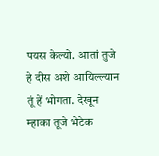पयस केल्यो. आतां तुजे हे दीस अशे आयिल्ल्यान तूं हें भोगता. देखून म्हाका तूजे भेटेक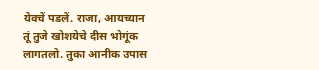येवचें पडलें. राजा, आयच्यान तूं तुजे खोशयेचे दीस भोगूंक लागतलो. तुका आनीक उपास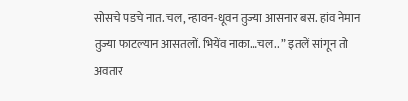सोसचे पडचे नात. चल, न्हावन-धूवन तुज्या आसनार बस. हांव नेमान तुज्या फाटल्यान आसतलों. भियेंव नाका…चल.. ” इतलें सांगून तो अवतार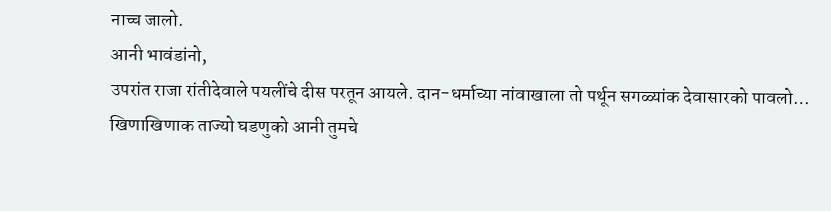नाच्च जालो.
आनी भावंडांनो,
उपरांत राजा रांतीदेवाले पयलींचे दीस परतून आयले. दान-धर्माच्या नांवाखाला तो पर्थून सगळ्यांक देवासारको पावलो…
खिणाखिणाक ताज्यो घडणुको आनी तुमचे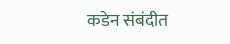कडेन संबंदीत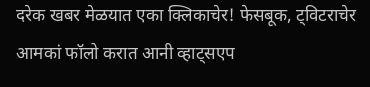दरेक खबर मेळयात एका क्लिकाचेर! फेसबूक, ट्विटराचेर आमकां फॉलो करात आनी व्हाट्सएप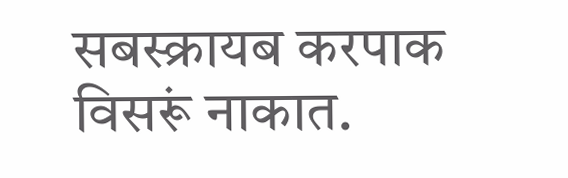सबस्क्रायब करपाक विसरूं नाकात.